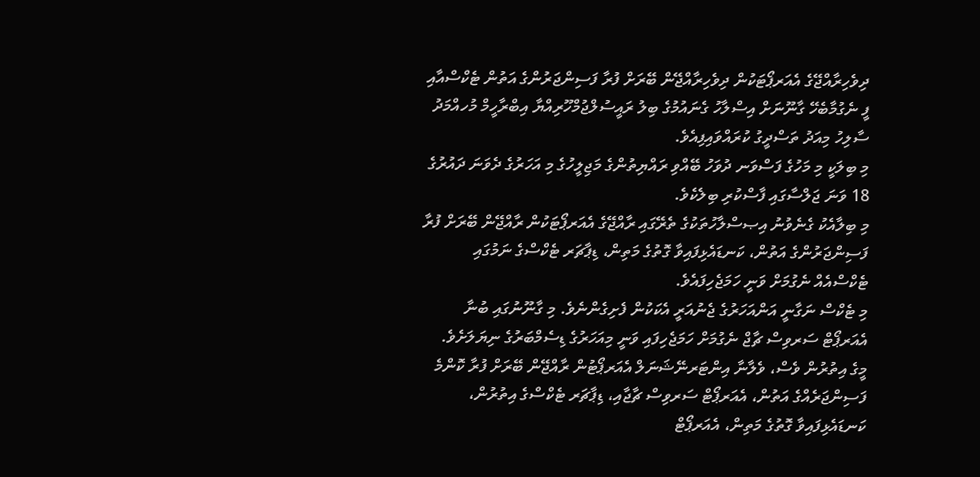ދިވެހިރާއްޖޭގެ އެއަރޕޯޓަކުން ދިވެހިރާއްޖޭން ބޭރަށް ފުރާ ފަސިންޖަރުންގެ އަތުން ޓެކްސްއާއި ފީ ނެގުމާބެހޭ ގާނޫނަށް އިސްލާހު ގެނައުމުގެ ބިލު ރައީސުލްޖުމްހޫރިއްޔާ އިބްރާހީމް މުހއްމަދު ސާލިހު މިއަދު ތަސްދީގު ކުރައްވައިފިއެވެ.
މި ބިލަކީ މި މަހުގެ ފަސްވަނ ދުވަހު ބޭއްވި ރައްޔިތުންގެ މަޖިލީހުގެ މި އަހަރުގެ ދެވަނަ ދައުރުގެ 18 ވަނަ ޖަލްސާގައި ފާސްކުރި ބިލެކެވެ.
މި ބިލާއެކު ގެނެވުނު އިޞސްލާހުތަކުގެ ތެރޭގައި ރާއްޖޭގެ އެއަރޕޯޓަކުން ރާއްޖޭން ބޭރަށް ފުރާ ފަސިންޖަރުންގެ އަތުން، ކަނޑައެޅިފައިވާ ގޮތުގެ މަތިން، ޑިޕާޗަރ ޓެކްސްގެ ނަމުގައި ޓެކްސްއެއް ނެގުމަށް ވަނީ ހަމަޖެހިފައެވެ.
މި ޓެކްސް ނަގާނީ އަންއަހަރުގެ ޖެނުއަރީ އެކަކުން ފެށިގެންނެވެ. މި ގާނޫނުގައި ބުނާ އެއަރޕޯޓް ސަރވިސް ޗާޖް ނެގުމަށް ހަމަޖެހިފައި ވަނީ މިއަހަރުގެ ޑިސެމްބަރުގެ ނިޔަލަށެވެ.
މީގެ އިތުރުން ވެސް، ވެލާނާ އިންޓަރނޭޝަނަލް އެއަރޕޯޓުން ރާއްޖޭން ބޭރަށް ފުރާ ކޮންމެ ފަސިންޖަރެއްގެ އަތުން، އެއަރޕޯޓް ސަރވިސް ޗާޖާއި، ޑިޕާޗަރ ޓެކްސްގެ އިތުރުން، ކަނޑައެޅިފައިވާ ގޮތުގެ މަތިން، އެއަރޕޯޓް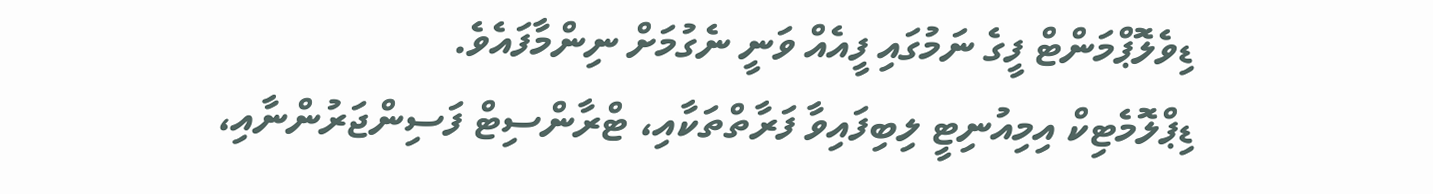ޑިވެލޮޕްމަންޓް ފީގެ ނަމުގައި ފީއެއް ވަނީ ނެގުމަށް ނިންމާފައެވެ.
ޑިޕްލޮމެޓިކް އިމިއުނިޓީ ލިބިފައިވާ ފަރާތްތަކާއި، ޓްރާންސިޓް ފަސިންޖަރުންނާއި،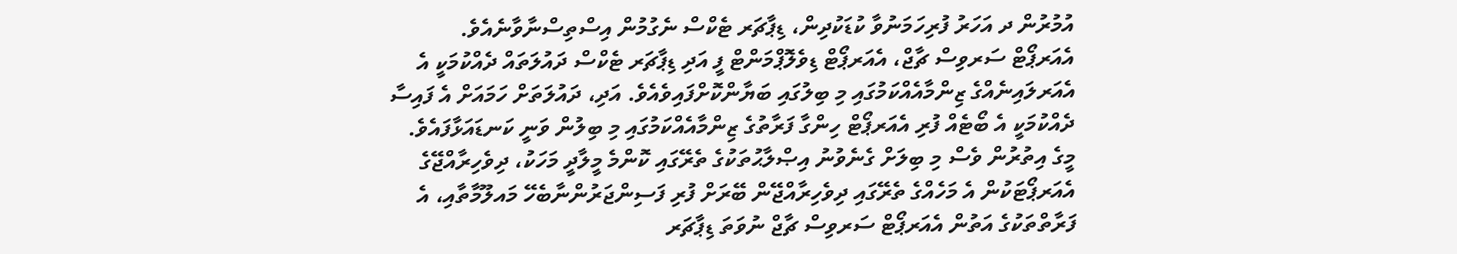އުމުރުން ދ އަހަރު ފުރިހަމަނުވާ ކުޑަކުދިން، ޑިޕާޗަރ ޓެކްސް ނެގުމުން އިސްތިސްނާވާނެއެވެ.
އެއަރޕޯޓް ސަރވިސް ޗާޖް، އެއަރޕޯޓް ޑިވެލޮޕްމަންޓް ފީ އަދި ޑިޕާޗަރ ޓެކްސް ދައުލަތައް ދެއްކުމަކީ އެ އެއަރލައިނެއްގެ ޒިންމާއެއްކަމުގައި މި ބިލުގައި ބަޔާންކޮށްފައިވެއެވެ. އަދި، ދައުލަތަށް ހަމައަށް އެ ފައިސާ ދެއްކުމަކީ އެ ބޯޓެއް ފުރި އެއަރޕޯޓް ހިންގާ ފަރާތުގެ ޒިންމާއެއްކަމުގައި މި ބިލުން ވަނީ ކަނޑައަޅާފައެވެ.
މީގެ އިތުރުން ވެސް މި ބިލަށް ގެނެވުނު އިޞްލާޙުތަކުގެ ތެރޭގައި ކޮންމެ މީލާދީ މަހަކު، ދިވެހިރާއްޖޭގެ އެއަރޕޯޓަކުން އެ މަހެއްގެ ތެރޭގައި ދިވެހިރާއްޖޭން ބޭރަށް ފުރި ފަސިންޖަރުންނާބެހޭ މައލޫމާތާއި، އެ ފަރާތްތަކުގެ އަތުން އެއަރޕޯޓް ސަރވިސް ޗާޖް ނުވަތަ ޑިޕާޗަރ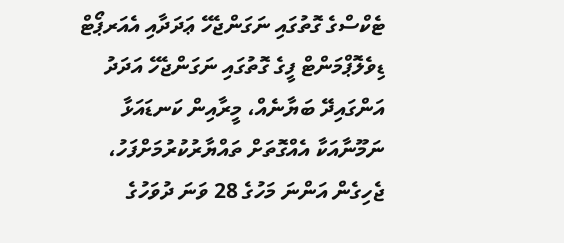ޓެކްސްގެ ގޮތުގައި ނަގަންޖެހޭ ޢަދަދާއި އެއަރޕޯޓް ޑިވެލޮޕްމަންޓް ފީގެ ގޮތުގައި ނަގަންޖެހޭ އަދަދު އަންގައިދޭ ބަޔާނެއް، މީރާއިން ކަނޑައަޅާ ނަމޫނާއަކާ އެއްގޮތަށް ތައްޔާރުކުރުމަށްފަހު، ޖެހިގެން އަންނަ މަހުގެ 28 ވަނަ ދުވަހުގެ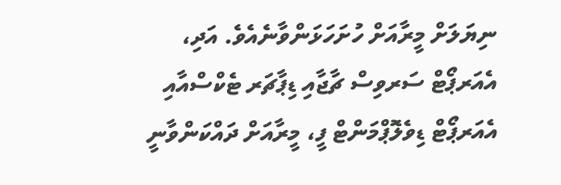ނިޔަލަށް މީރާއަށް ހުށަހަޅަންވާނެއެވެ. އަދި، އެއަރޕޯޓް ސަރވިސް ޗާޖާއި ޑިޕާޗަރ ޓެކްސްއާއި އެއަރޕޯޓް ޑިވެލޮޕްމަންޓް ފީ، މީރާއަށް ދައްކަންވާނީ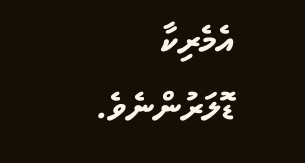އެމެރިކާ ޑޮލަރުންނެވެ.